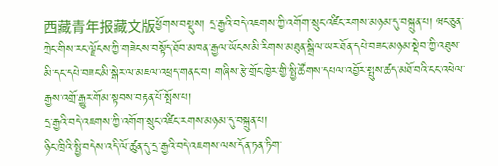西藏青年报藏文版ཕྱོགས་བསྡུས། དྲ་རྒྱའི་བདེ་འཇགས་ཀྱི་འགོག་སྲུང་འཛིང་རགས་མཉམ་དུ་བསྐྲུན་པ། ཝང་ཅུན་ཀྲེང་གིས་རང་ལྗོངས་ཀྱི་གཟེངས་བསྟོད་ཐོབ་མཁན་རྒྱལ་ཡོངས་མི་རིགས་མཐུན་སྒྲིལ་ཡར་ཐོན་དཔེ་བཟང་མཉམ་སྡེབ་ཀྱི་འཐུས་མི་དང་དཔེ་བཟང་མི་སྒེར་ལ་མཇལ་འཕྲད་གནང་བ། གཞིས་རྩེ་གྲོང་ཁྱེར་གྱི་སྤྱི་ཚོགས་དཔལ་འབྱོར་སྤུས་ཚད་མཐོ་བའི་ངང་འཕེལ་རྒྱས་འགྲོ་རྒྱུར་གོམ་སྟབས་བརྟན་པོ་སྤོས་པ།
དྲ་རྒྱའི་བདེ་འཇགས་ཀྱི་འགོག་སྲུང་འཛིང་རགས་མཉམ་དུ་བསྐྲུན་པ།
ཉིང་ཁྲིའི་སྤྱི་བདེས་འདི་ལོ་ཚུན་དུ་དྲ་རྒྱའི་བདེ་འཇགས་ལས་དོན་ཏན་ཏིག་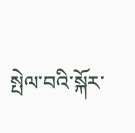སྤེལ་བའི་སྐོར་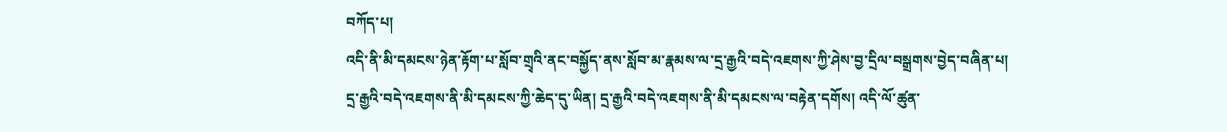བཀོད་པ།
འདི་ནི་མི་དམངས་ཉེན་རྟོག་པ་སློབ་གྲྭའི་ནང་བསྐྱོད་ནས་སློབ་མ་རྣམས་ལ་དྲ་རྒྱའི་བདེ་འཇགས་ཀྱི་ཤེས་བྱ་དྲིལ་བསྒྲགས་བྱེད་བཞིན་པ།
དྲ་རྒྱའི་བདེ་འཇགས་ནི་མི་དམངས་ཀྱི་ཆེད་དུ་ཡིན། དྲ་རྒྱའི་བདེ་འཇགས་ནི་མི་དམངས་ལ་བརྟེན་དགོས། འདི་ལོ་ཚུན་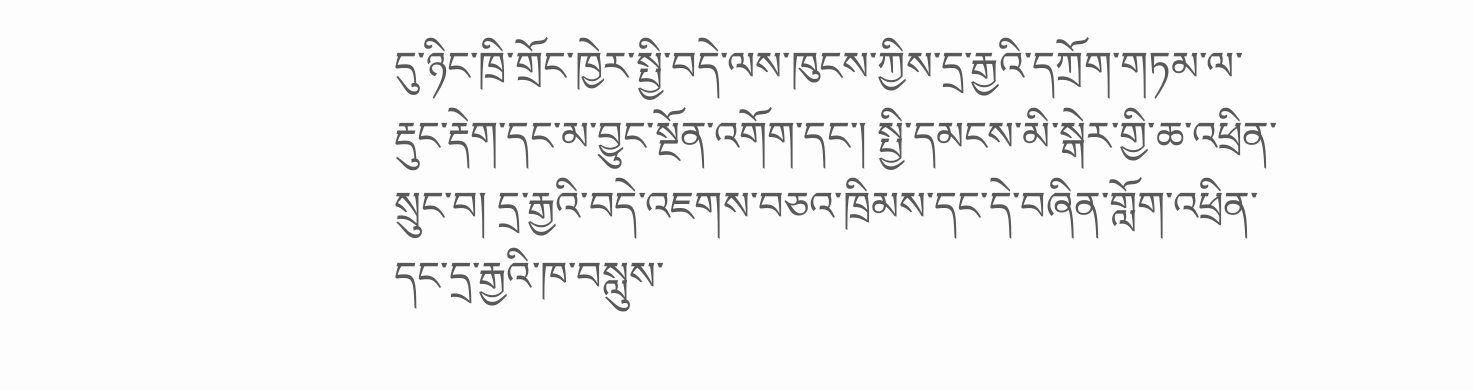དུ་ཉིང་ཁྲི་གྲོང་ཁྱེར་སྤྱི་བདེ་ལས་ཁུངས་ཀྱིས་དྲ་རྒྱའི་དཀྲོག་གཏམ་ལ་རྡུང་རྡེག་དང་མ་བྱུང་སྔོན་འགོག་དང་། སྤྱི་དམངས་མི་སྒེར་གྱི་ཆ་འཕྲིན་སྲུང་བ། དྲ་རྒྱའི་བདེ་འཇགས་བཅའ་ཁྲིམས་དང་དེ་བཞིན་གློག་འཕྲིན་དང་དྲ་རྒྱའི་ཁ་བསླུས་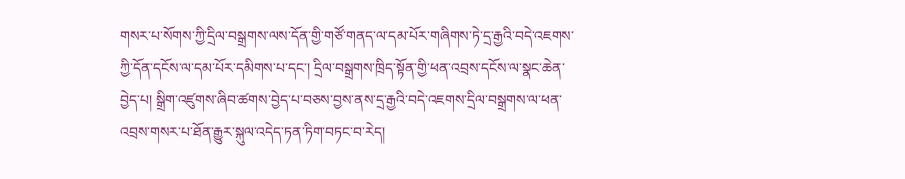གསར་པ་སོགས་ཀྱི་དྲིལ་བསྒྲགས་ལས་དོན་གྱི་གཙོ་གནད་ལ་དམ་པོར་གཞིགས་ཏེ་དྲ་རྒྱའི་བདེ་འཇགས་ཀྱི་དོན་དངོས་ལ་དམ་པོར་དམིགས་པ་དང་། དྲིལ་བསྒྲགས་ཁྲིད་སྟོན་གྱི་ཕན་འབྲས་དངོས་ལ་སྣང་ཆེན་བྱེད་པ། སྒྲིག་འཛུགས་ཞིབ་ཚགས་བྱེད་པ་བཅས་བྱས་ནས་དྲ་རྒྱའི་བདེ་འཇགས་དྲིལ་བསྒྲགས་ལ་ཕན་འབྲས་གསར་པ་ཐོན་རྒྱུར་སྐུལ་འདེད་ཏན་ཏིག་བཏང་བ་རེད།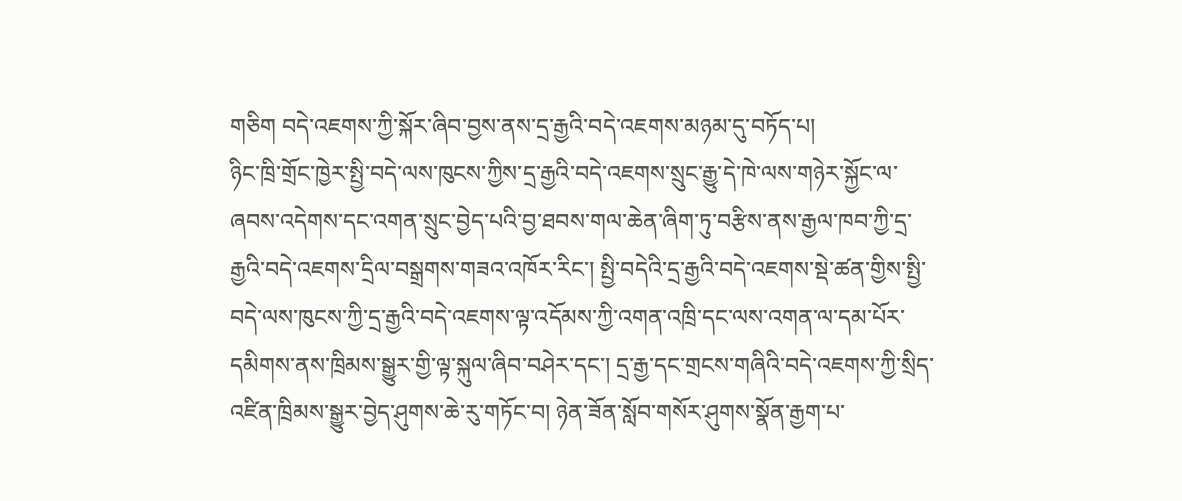གཅིག བདེ་འཇགས་ཀྱི་སྐོར་ཞིབ་བྱས་ནས་དྲ་རྒྱའི་བདེ་འཇགས་མཉམ་དུ་བཏོད་པ།
ཉིང་ཁྲི་གྲོང་ཁྱེར་སྤྱི་བདེ་ལས་ཁུངས་ཀྱིས་དྲ་རྒྱའི་བདེ་འཇགས་སྲུང་རྒྱུ་དེ་ཁེ་ལས་གཉེར་སྐྱོང་ལ་ཞབས་འདེགས་དང་འགན་སྲུང་བྱེད་པའི་བྱ་ཐབས་གལ་ཆེན་ཞིག་ཏུ་བརྩིས་ནས་རྒྱལ་ཁབ་ཀྱི་དྲ་རྒྱའི་བདེ་འཇགས་དྲིལ་བསྒྲགས་གཟའ་འཁོར་རིང་། སྤྱི་བདེའི་དྲ་རྒྱའི་བདེ་འཇགས་སྡེ་ཚན་གྱིས་སྤྱི་བདེ་ལས་ཁུངས་ཀྱི་དྲ་རྒྱའི་བདེ་འཇགས་ལྟ་འདོམས་ཀྱི་འགན་འཁྲི་དང་ལས་འགན་ལ་དམ་པོར་དམིགས་ནས་ཁྲིམས་སྒྱུར་གྱི་ལྟ་སྐུལ་ཞིབ་བཤེར་དང་། དྲ་རྒྱ་དང་གྲངས་གཞིའི་བདེ་འཇགས་ཀྱི་སྲིད་འཛིན་ཁྲིམས་སྒྱུར་བྱེད་ཤུགས་ཆེ་རུ་གཏོང་བ། ཉེན་ཟོན་སློབ་གསོར་ཤུགས་སྣོན་རྒྱག་པ་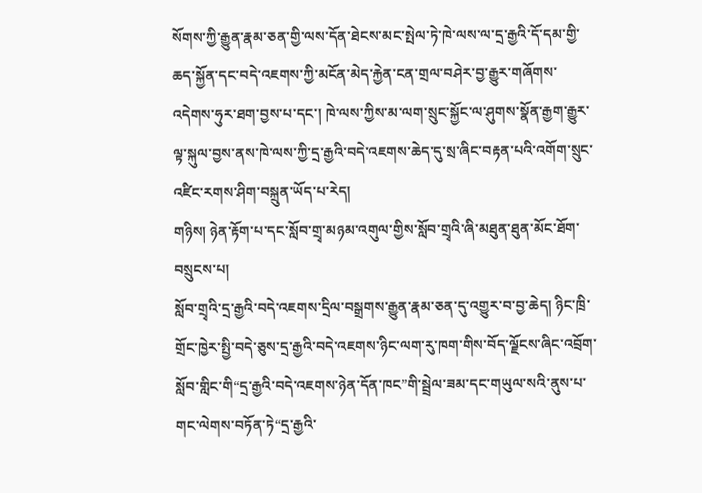སོགས་ཀྱི་རྒྱུན་རྣམ་ཅན་གྱི་ལས་དོན་ཐེངས་མང་སྤེལ་ཏེ་ཁེ་ལས་ལ་དྲ་རྒྱའི་དོ་དམ་གྱི་ཆད་སྐྱོན་དང་བདེ་འཇགས་ཀྱི་མངོན་མེད་རྐྱེན་ངན་གྲལ་བཤེར་བྱ་རྒྱུར་གཞོགས་འདེགས་ཧུར་ཐག་བྱས་པ་དང་། ཁེ་ལས་ཀྱིས་མ་ལག་སྲུང་སྐྱོང་ལ་ཤུགས་སྣོན་རྒྱག་རྒྱུར་ལྟ་སྐུལ་བྱས་ནས་ཁེ་ལས་ཀྱི་དྲ་རྒྱའི་བདེ་འཇགས་ཆེད་དུ་སྲ་ཞིང་བརྟན་པའི་འགོག་སྲུང་འཛིང་རགས་ཤིག་བསྐྲུན་ཡོད་པ་རེད།
གཉིས། ཉེན་རྟོག་པ་དང་སློབ་གྲྭ་མཉམ་འགུལ་གྱིས་སློབ་གྲྭའི་ཞི་མཐུན་ཐུན་མོང་ཐོག་བསྲུངས་པ།
སློབ་གྲྭའི་དྲ་རྒྱའི་བདེ་འཇགས་དྲིལ་བསྒྲགས་རྒྱུན་རྣམ་ཅན་དུ་འགྱུར་བ་བྱ་ཆེད། ཉིང་ཁྲི་གྲོང་ཁྱེར་སྤྱི་བདེ་ཅུས་དྲ་རྒྱའི་བདེ་འཇགས་ཉིང་ལག་རུ་ཁག་གིས་བོད་ལྗོངས་ཞིང་འབྲོག་སློབ་གླིང་གི“དྲ་རྒྱའི་བདེ་འཇགས་ཉེན་དོན་ཁང”གི་སྦྲེལ་ཟམ་དང་གཡུལ་སའི་ནུས་པ་གང་ལེགས་བཏོན་ཏེ“དྲ་རྒྱའི་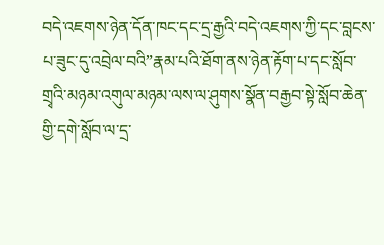བདེ་འཇགས་ཉེན་དོན་ཁང་དང་དྲ་རྒྱའི་བདེ་འཇགས་ཀྱི་དང་བླངས་པ་ཟུང་དུ་འབྲེལ་བའི”རྣམ་པའི་ཐོག་ནས་ཉེན་རྟོག་པ་དང་སློབ་གྲྭའི་མཉམ་འགུལ་མཉམ་ལས་ལ་ཤུགས་སྣོན་བརྒྱབ་སྟེ་སློབ་ཆེན་གྱི་དགེ་སློབ་ལ་དྲ་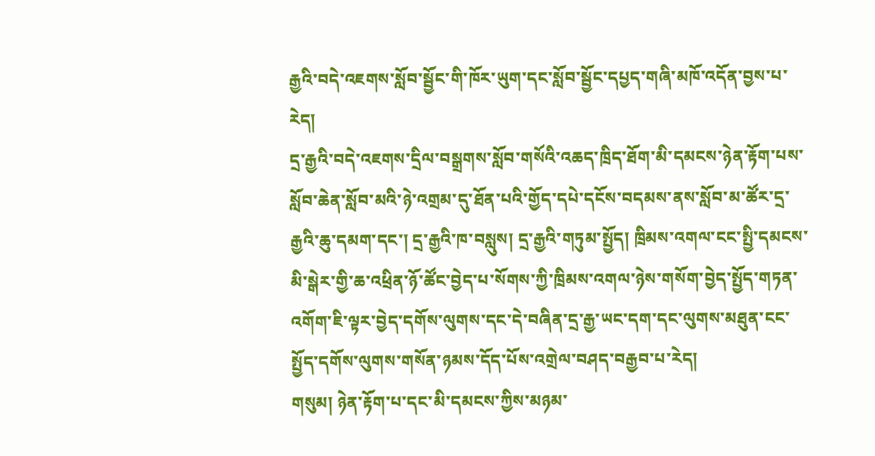རྒྱའི་བདེ་འཇགས་སློབ་སྦྱོང་གི་ཁོར་ཡུག་དང་སློབ་སྦྱོང་དཔྱད་གཞི་མཁོ་འདོན་བྱས་པ་རེད།
དྲ་རྒྱའི་བདེ་འཇགས་དྲིལ་བསྒྲགས་སློབ་གསོའི་འཆད་ཁྲིད་ཐོག་མི་དམངས་ཉེན་རྟོག་པས་སློབ་ཆེན་སློབ་མའི་ཉེ་འགྲམ་དུ་ཐོན་པའི་གྱོད་དཔེ་དངོས་བདམས་ནས་སློབ་མ་ཚོར་དྲ་རྒྱའི་ཆུ་དམག་དང་། དྲ་རྒྱའི་ཁ་བསླུས། དྲ་རྒྱའི་གཏུམ་སྤྱོད། ཁྲིམས་འགལ་ངང་སྤྱི་དམངས་མི་སྒེར་གྱི་ཆ་འཕྲིན་ཉོ་ཚོང་བྱེད་པ་སོགས་ཀྱི་ཁྲིམས་འགལ་ཉེས་གསོག་བྱེད་སྤྱོད་གཏན་འགོག་ཇི་ལྟར་བྱེད་དགོས་ལུགས་དང་དེ་བཞིན་དྲ་རྒྱ་ཡང་དག་དང་ལུགས་མཐུན་ངང་སྤྱོད་དགོས་ལུགས་གསོན་ཉམས་དོད་པོས་འགྲེལ་བཤད་བརྒྱབ་པ་རེད།
གསུམ། ཉེན་རྟོག་པ་དང་མི་དམངས་ཀྱིས་མཉམ་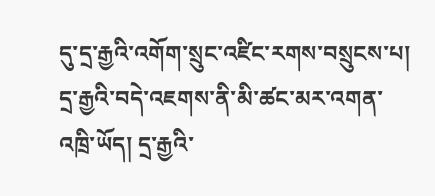དུ་དྲ་རྒྱའི་འགོག་སྲུང་འཛིང་རགས་བསྲུངས་པ།
དྲ་རྒྱའི་བདེ་འཇགས་ནི་མི་ཚང་མར་འགན་འཁྲི་ཡོད། དྲ་རྒྱའི་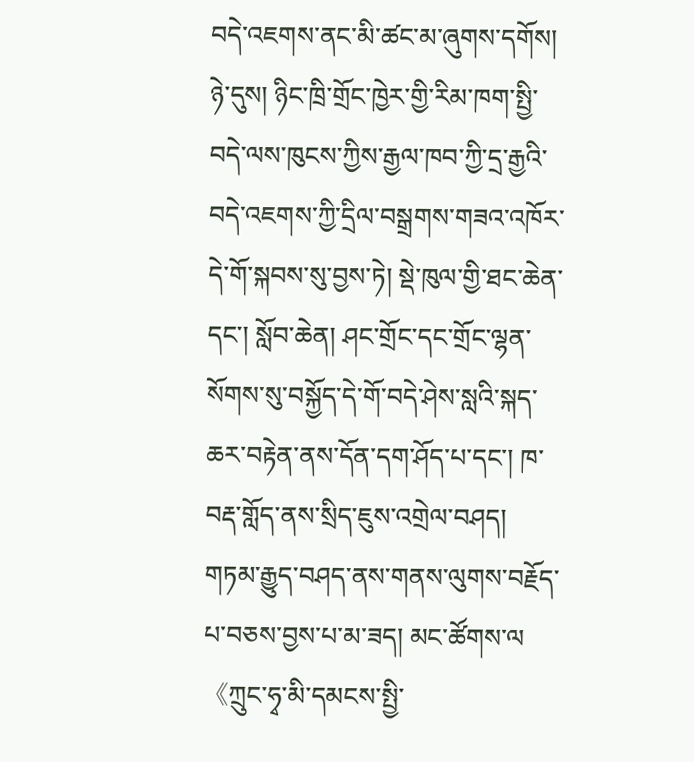བདེ་འཇགས་ནང་མི་ཚང་མ་ཞུགས་དགོས། ཉེ་དུས། ཉིང་ཁྲི་གྲོང་ཁྱེར་གྱི་རིམ་ཁག་སྤྱི་བདེ་ལས་ཁུངས་ཀྱིས་རྒྱལ་ཁབ་ཀྱི་དྲ་རྒྱའི་བདེ་འཇགས་ཀྱི་དྲིལ་བསྒྲགས་གཟའ་འཁོར་དེ་གོ་སྐབས་སུ་བྱས་ཏེ། སྡེ་ཁུལ་གྱི་ཐང་ཆེན་དང་། སློབ་ཆེན། ཤང་གྲོང་དང་གྲོང་ལྷན་སོགས་སུ་བསྐྱོད་དེ་གོ་བདེ་ཤེས་སླའི་སྐད་ཆར་བརྟེན་ནས་དོན་དག་ཤོད་པ་དང་། ཁ་བརྡ་གློད་ནས་སྲིད་ཇུས་འགྲེལ་བཤད། གཏམ་རྒྱུད་བཤད་ནས་གནས་ལུགས་བརྗོད་པ་བཅས་བྱས་པ་མ་ཟད། མང་ཚོགས་ལ《ཀྲུང་ཧྭ་མི་དམངས་སྤྱི་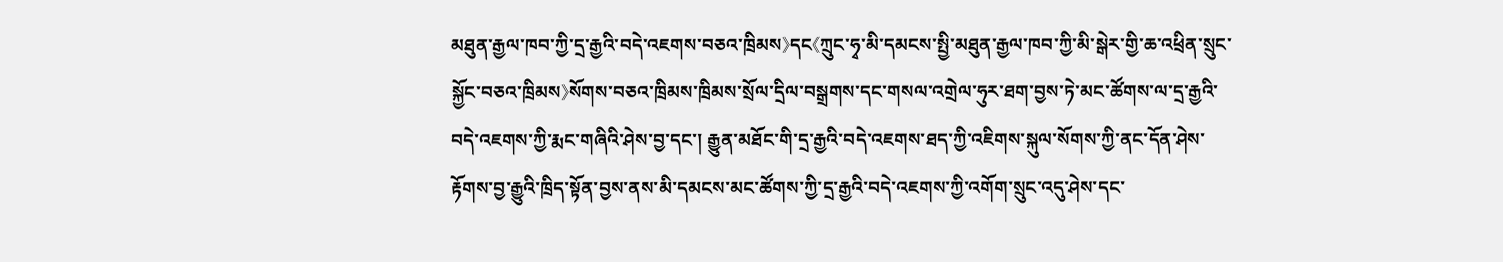མཐུན་རྒྱལ་ཁབ་ཀྱི་དྲ་རྒྱའི་བདེ་འཇགས་བཅའ་ཁྲིམས》དང《ཀྲུང་ཧྭ་མི་དམངས་སྤྱི་མཐུན་རྒྱལ་ཁབ་ཀྱི་མི་སྒེར་གྱི་ཆ་འཕྲིན་སྲུང་སྐྱོང་བཅའ་ཁྲིམས》སོགས་བཅའ་ཁྲིམས་ཁྲིམས་སྲོལ་དྲིལ་བསྒྲགས་དང་གསལ་འགྲེལ་ཧུར་ཐག་བྱས་ཏེ་མང་ཚོགས་ལ་དྲ་རྒྱའི་བདེ་འཇགས་ཀྱི་རྨང་གཞིའི་ཤེས་བྱ་དང་། རྒྱུན་མཐོང་གི་དྲ་རྒྱའི་བདེ་འཇགས་ཐད་ཀྱི་འཇིགས་སྐུལ་སོགས་ཀྱི་ནང་དོན་ཤེས་རྟོགས་བྱ་རྒྱུའི་ཁྲིད་སྟོན་བྱས་ནས་མི་དམངས་མང་ཚོགས་ཀྱི་དྲ་རྒྱའི་བདེ་འཇགས་ཀྱི་འགོག་སྲུང་འདུ་ཤེས་དང་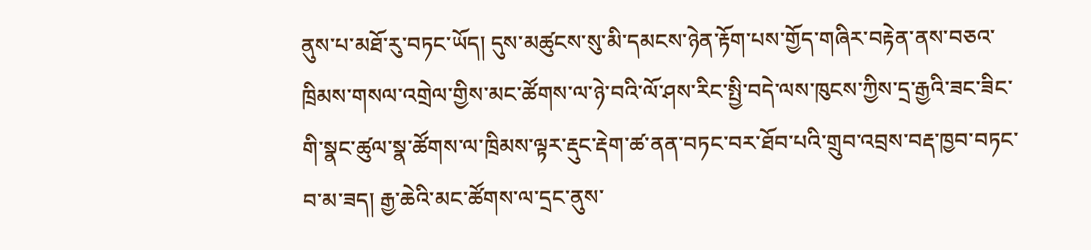ནུས་པ་མཐོ་རུ་བཏང་ཡོད། དུས་མཚུངས་སུ་མི་དམངས་ཉེན་རྟོག་པས་གྱོད་གཞིར་བརྟེན་ནས་བཅའ་ཁྲིམས་གསལ་འགྲེལ་གྱིས་མང་ཚོགས་ལ་ཉེ་བའི་ལོ་ཤས་རིང་སྤྱི་བདེ་ལས་ཁུངས་ཀྱིས་དྲ་རྒྱའི་ཟང་ཟིང་གི་སྣང་ཚུལ་སྣ་ཚོགས་ལ་ཁྲིམས་ལྟར་རྡུང་རྡེག་ཚ་ནན་བཏང་བར་ཐོབ་པའི་གྲུབ་འབྲས་བརྡ་ཁྱབ་བཏང་བ་མ་ཟད། རྒྱ་ཆེའི་མང་ཚོགས་ལ་དྲང་ནུས་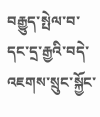བརྒྱུད་སྤེལ་བ་དང་དྲ་རྒྱའི་བདེ་འཇགས་སྲུང་སྐྱོང་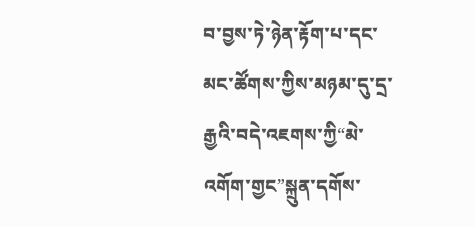བ་བྱས་ཏེ་ཉེན་རྟོག་པ་དང་མང་ཚོགས་ཀྱིས་མཉམ་དུ་དྲ་རྒྱའི་བདེ་འཇགས་ཀྱི“མེ་འགོག་གྱང”སྐྲུན་དགོས་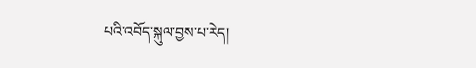པའི་འབོད་སྐུལ་བྱས་པ་རེད།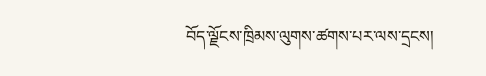བོད་ལྗོངས་ཁྲིམས་ལུགས་ཚགས་པར་ལས་དྲངས།